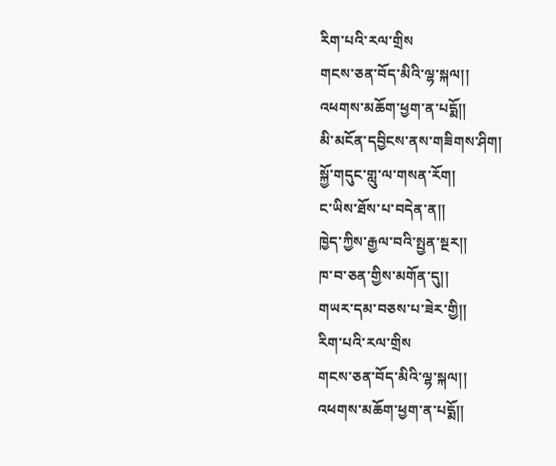རིག་པའི་རལ་གྲིས
གངས་ཅན་བོད་མིའི་ལྷ་སྐལ།།
འཕགས་མཆོག་ཕྱག་ན་པདྨོ།།
མི་མངོན་དབྱིངས་ནས་གཟིགས་ཤིག།
སྐྱོ་གདུང་གླུ་ལ་གསན་རོག།
ང་ཡིས་ཐོས་པ་བདེན་ན།།
ཁྱེད་ཀྱིས་རྒྱལ་བའི་སྤྱན་སྔར།།
ཁ་བ་ཅན་གྱིས་མགོན་དུ།།
གཡར་དམ་བཅས་པ་ཟེར་གྱི།།
རིག་པའི་རལ་གྲིས
གངས་ཅན་བོད་མིའི་ལྷ་སྐལ།།
འཕགས་མཆོག་ཕྱག་ན་པདྨོ།།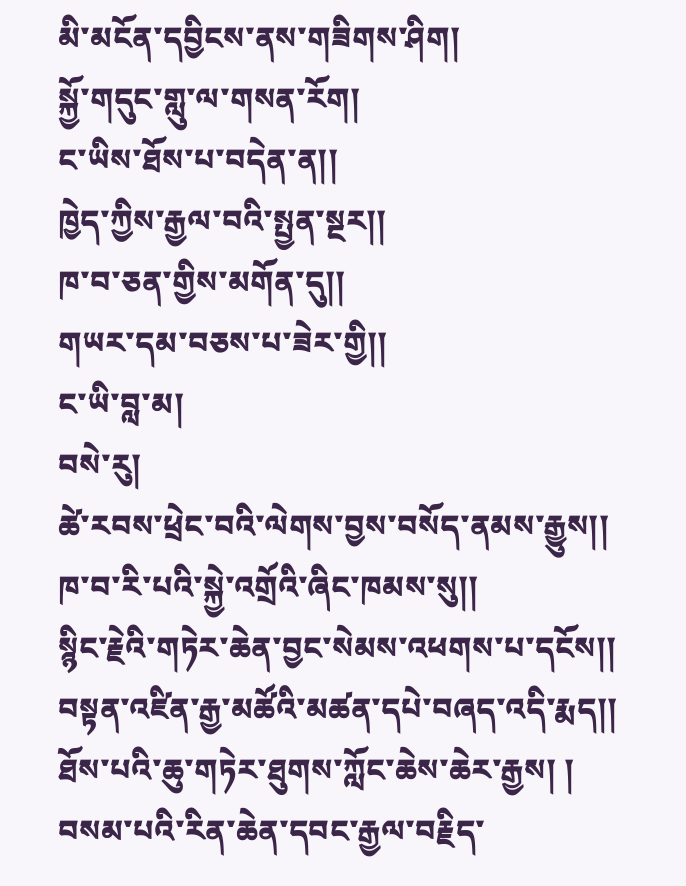མི་མངོན་དབྱིངས་ནས་གཟིགས་ཤིག།
སྐྱོ་གདུང་གླུ་ལ་གསན་རོག།
ང་ཡིས་ཐོས་པ་བདེན་ན།།
ཁྱེད་ཀྱིས་རྒྱལ་བའི་སྤྱན་སྔར།།
ཁ་བ་ཅན་གྱིས་མགོན་དུ།།
གཡར་དམ་བཅས་པ་ཟེར་གྱི།།
ང་ཡི་བླ་མ།
བསེ་རུ།
ཚེ་རབས་ཕྲེང་བའི་ལེགས་བྱས་བསོད་ནམས་རྒྱུས།།
ཁ་བ་རི་པའི་སྐྱེ་འགྲོའི་ཞིང་ཁམས་སུ།།
སྙིང་རྗེའི་གཏེར་ཆེན་བྱང་སེམས་འཕགས་པ་དངོས།།
བསྟན་འཛིན་རྒྱ་མཚོའི་མཚན་དཔེ་བཞད་འདི་རྨད།།
ཐོས་པའི་ཆུ་གཏེར་ཐུགས་ཀློང་ཆེས་ཆེར་རྒྱས། །
བསམ་པའི་རིན་ཆེན་དབང་རྒྱལ་བརྗིད་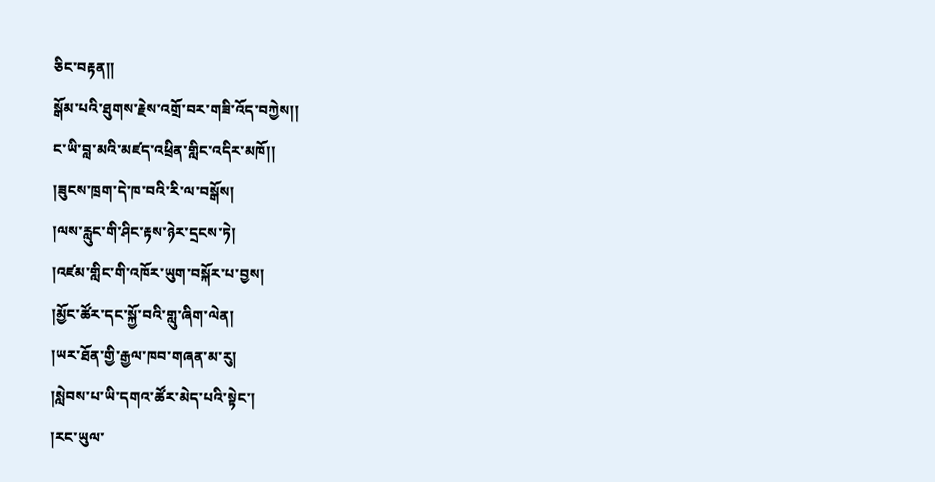ཅིང་བརྟན།།
སྒོམ་པའི་ཐུགས་རྗེས་འགྲོ་བར་གཟི་འོད་བཀྱེས།།
ང་ཡི་བླ་མའི་མཛད་འཕྲིན་གླིང་འདིར་མཁོ།།
།ཟུངས་ཁྲག་དེ་ཁ་བའི་རི་ལ་བསྒོས།
།ལས་རླུང་གི་ཤིང་རྟས་ཉེར་དྲངས་ཏེ།
།འཛམ་གླིང་གི་འཁོར་ཡུག་བསྐོར་པ་བྱས།
།མྱོང་ཚོར་དང་སྐྱོ་བའི་གླུ་ཞིག་ལེན།
།ཡར་ཐོན་གྱི་རྒྱལ་ཁབ་གཞན་མ་རུ།
།སླེབས་པ་ཡི་དགའ་ཚོར་མེད་པའི་སྟེང་།
།རང་ཡུལ་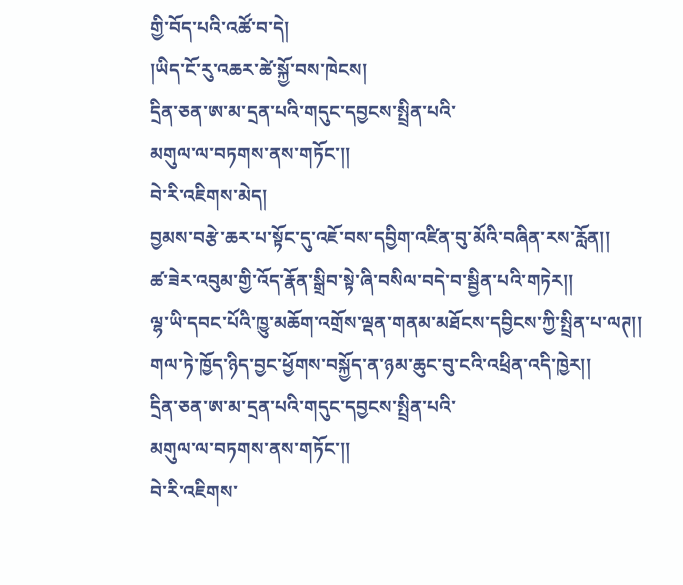གྱི་བོད་པའི་འཚོ་བ་དེ།
།ཡིད་ངོ་རུ་འཆར་ཚེ་སྐྱོ་བས་ཁེངས།
དྲིན་ཅན་ཨ་མ་དྲན་པའི་གདུང་དབྱངས་སྤྲིན་པའི་
མགུལ་ལ་བཏགས་ནས་གཏོང་།།
བེ་རི་འཇིགས་མེད།
བྱམས་བརྩེ་ཆར་པ་སྟོང་དུ་འཇོ་བས་དབྱིག་འཛིན་བུ་མོའི་བཞིན་རས་རློན།།
ཚ་ཟེར་འབུམ་གྱི་འོད་རྣོན་སྒྲིབ་སྟེ་ཞི་བསིལ་བདེ་བ་སྦྱིན་པའི་གཏེར།།
ལྷ་ཡི་དབང་པོའི་ཁྱུ་མཆོག་འགྲོས་ལྡན་གནམ་མཐོངས་དབྱིངས་ཀྱི་སྤྲིན་པ་ལཊ།།
གལ་ཏེ་ཁྱོད་ཉིད་བྱང་ཕྱོགས་བསྐྱོད་ན་ཉམ་ཆུང་བུ་ངའི་འཕྲིན་འདི་ཁྱེར།།
དྲིན་ཅན་ཨ་མ་དྲན་པའི་གདུང་དབྱངས་སྤྲིན་པའི་
མགུལ་ལ་བཏགས་ནས་གཏོང་།།
བེ་རི་འཇིགས་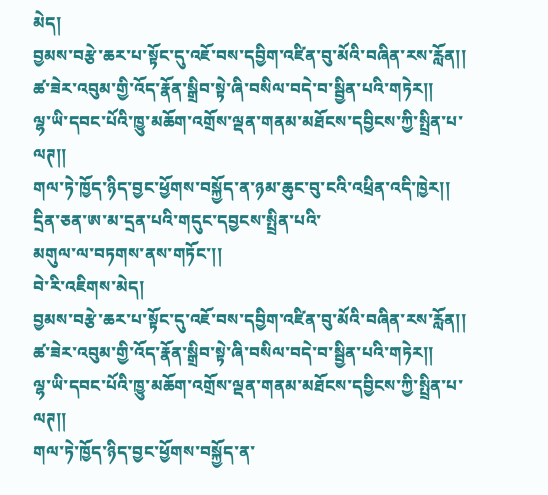མེད།
བྱམས་བརྩེ་ཆར་པ་སྟོང་དུ་འཇོ་བས་དབྱིག་འཛིན་བུ་མོའི་བཞིན་རས་རློན།།
ཚ་ཟེར་འབུམ་གྱི་འོད་རྣོན་སྒྲིབ་སྟེ་ཞི་བསིལ་བདེ་བ་སྦྱིན་པའི་གཏེར།།
ལྷ་ཡི་དབང་པོའི་ཁྱུ་མཆོག་འགྲོས་ལྡན་གནམ་མཐོངས་དབྱིངས་ཀྱི་སྤྲིན་པ་ལཊ།།
གལ་ཏེ་ཁྱོད་ཉིད་བྱང་ཕྱོགས་བསྐྱོད་ན་ཉམ་ཆུང་བུ་ངའི་འཕྲིན་འདི་ཁྱེར།།
དྲིན་ཅན་ཨ་མ་དྲན་པའི་གདུང་དབྱངས་སྤྲིན་པའི་
མགུལ་ལ་བཏགས་ནས་གཏོང་།།
བེ་རི་འཇིགས་མེད།
བྱམས་བརྩེ་ཆར་པ་སྟོང་དུ་འཇོ་བས་དབྱིག་འཛིན་བུ་མོའི་བཞིན་རས་རློན།།
ཚ་ཟེར་འབུམ་གྱི་འོད་རྣོན་སྒྲིབ་སྟེ་ཞི་བསིལ་བདེ་བ་སྦྱིན་པའི་གཏེར།།
ལྷ་ཡི་དབང་པོའི་ཁྱུ་མཆོག་འགྲོས་ལྡན་གནམ་མཐོངས་དབྱིངས་ཀྱི་སྤྲིན་པ་ལཊ།།
གལ་ཏེ་ཁྱོད་ཉིད་བྱང་ཕྱོགས་བསྐྱོད་ན་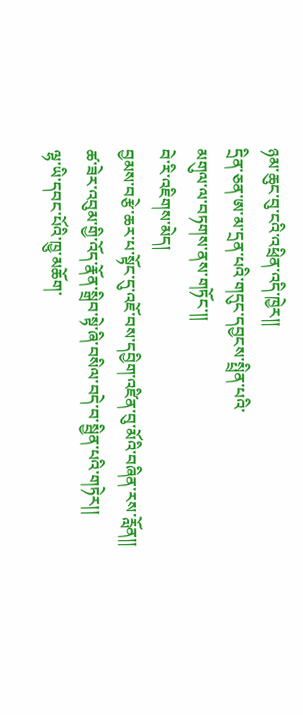ཉམ་ཆུང་བུ་ངའི་འཕྲིན་འདི་ཁྱེར།།
དྲིན་ཅན་ཨ་མ་དྲན་པའི་གདུང་དབྱངས་སྤྲིན་པའི་
མགུལ་ལ་བཏགས་ནས་གཏོང་།།
བེ་རི་འཇིགས་མེད།
བྱམས་བརྩེ་ཆར་པ་སྟོང་དུ་འཇོ་བས་དབྱིག་འཛིན་བུ་མོའི་བཞིན་རས་རློན།།
ཚ་ཟེར་འབུམ་གྱི་འོད་རྣོན་སྒྲིབ་སྟེ་ཞི་བསིལ་བདེ་བ་སྦྱིན་པའི་གཏེར།།
ལྷ་ཡི་དབང་པོའི་ཁྱུ་མཆོག་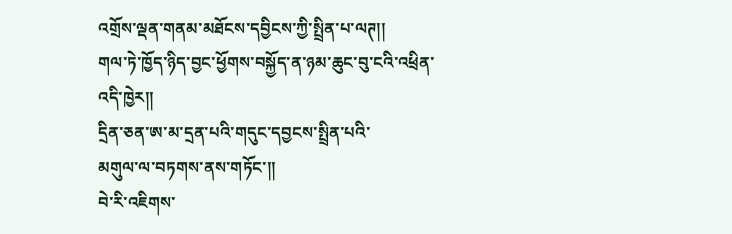འགྲོས་ལྡན་གནམ་མཐོངས་དབྱིངས་ཀྱི་སྤྲིན་པ་ལཊ།།
གལ་ཏེ་ཁྱོད་ཉིད་བྱང་ཕྱོགས་བསྐྱོད་ན་ཉམ་ཆུང་བུ་ངའི་འཕྲིན་འདི་ཁྱེར།།
དྲིན་ཅན་ཨ་མ་དྲན་པའི་གདུང་དབྱངས་སྤྲིན་པའི་
མགུལ་ལ་བཏགས་ནས་གཏོང་།།
བེ་རི་འཇིགས་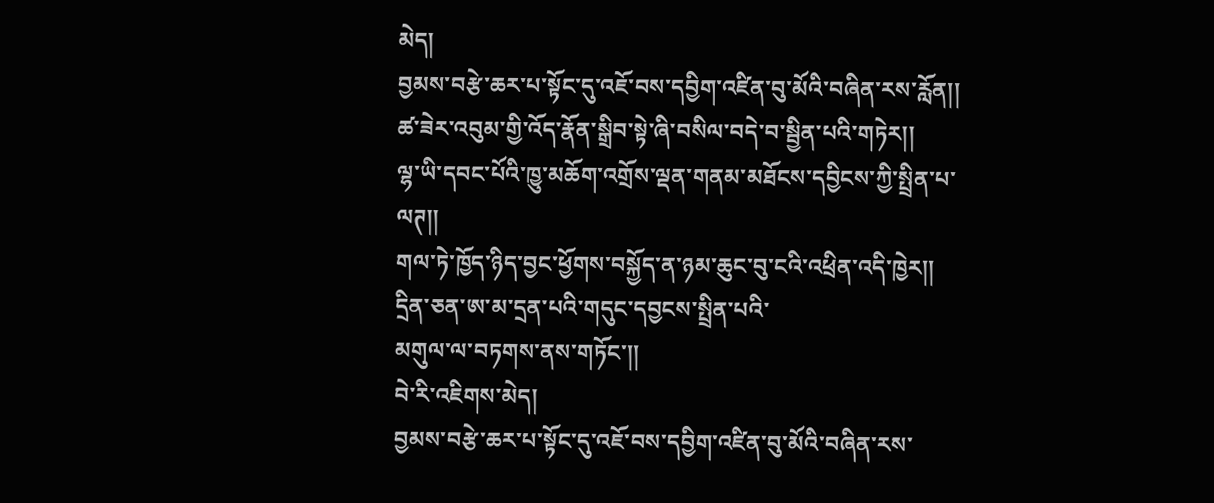མེད།
བྱམས་བརྩེ་ཆར་པ་སྟོང་དུ་འཇོ་བས་དབྱིག་འཛིན་བུ་མོའི་བཞིན་རས་རློན།།
ཚ་ཟེར་འབུམ་གྱི་འོད་རྣོན་སྒྲིབ་སྟེ་ཞི་བསིལ་བདེ་བ་སྦྱིན་པའི་གཏེར།།
ལྷ་ཡི་དབང་པོའི་ཁྱུ་མཆོག་འགྲོས་ལྡན་གནམ་མཐོངས་དབྱིངས་ཀྱི་སྤྲིན་པ་ལཊ།།
གལ་ཏེ་ཁྱོད་ཉིད་བྱང་ཕྱོགས་བསྐྱོད་ན་ཉམ་ཆུང་བུ་ངའི་འཕྲིན་འདི་ཁྱེར།།
དྲིན་ཅན་ཨ་མ་དྲན་པའི་གདུང་དབྱངས་སྤྲིན་པའི་
མགུལ་ལ་བཏགས་ནས་གཏོང་།།
བེ་རི་འཇིགས་མེད།
བྱམས་བརྩེ་ཆར་པ་སྟོང་དུ་འཇོ་བས་དབྱིག་འཛིན་བུ་མོའི་བཞིན་རས་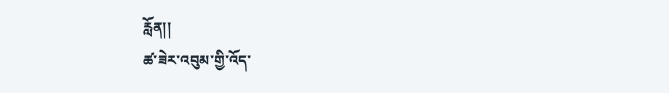རློན།།
ཚ་ཟེར་འབུམ་གྱི་འོད་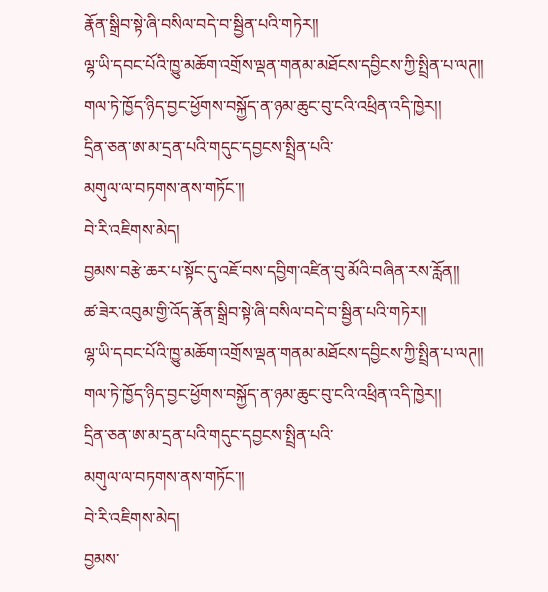རྣོན་སྒྲིབ་སྟེ་ཞི་བསིལ་བདེ་བ་སྦྱིན་པའི་གཏེར།།
ལྷ་ཡི་དབང་པོའི་ཁྱུ་མཆོག་འགྲོས་ལྡན་གནམ་མཐོངས་དབྱིངས་ཀྱི་སྤྲིན་པ་ལཊ།།
གལ་ཏེ་ཁྱོད་ཉིད་བྱང་ཕྱོགས་བསྐྱོད་ན་ཉམ་ཆུང་བུ་ངའི་འཕྲིན་འདི་ཁྱེར།།
དྲིན་ཅན་ཨ་མ་དྲན་པའི་གདུང་དབྱངས་སྤྲིན་པའི་
མགུལ་ལ་བཏགས་ནས་གཏོང་།།
བེ་རི་འཇིགས་མེད།
བྱམས་བརྩེ་ཆར་པ་སྟོང་དུ་འཇོ་བས་དབྱིག་འཛིན་བུ་མོའི་བཞིན་རས་རློན།།
ཚ་ཟེར་འབུམ་གྱི་འོད་རྣོན་སྒྲིབ་སྟེ་ཞི་བསིལ་བདེ་བ་སྦྱིན་པའི་གཏེར།།
ལྷ་ཡི་དབང་པོའི་ཁྱུ་མཆོག་འགྲོས་ལྡན་གནམ་མཐོངས་དབྱིངས་ཀྱི་སྤྲིན་པ་ལཊ།།
གལ་ཏེ་ཁྱོད་ཉིད་བྱང་ཕྱོགས་བསྐྱོད་ན་ཉམ་ཆུང་བུ་ངའི་འཕྲིན་འདི་ཁྱེར།།
དྲིན་ཅན་ཨ་མ་དྲན་པའི་གདུང་དབྱངས་སྤྲིན་པའི་
མགུལ་ལ་བཏགས་ནས་གཏོང་།།
བེ་རི་འཇིགས་མེད།
བྱམས་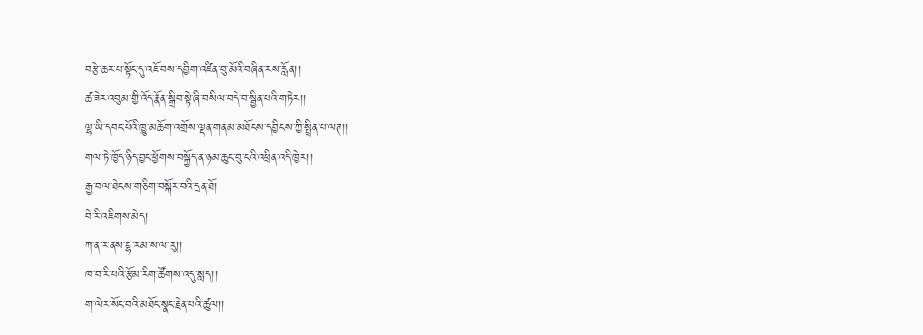བརྩེ་ཆར་པ་སྟོང་དུ་འཇོ་བས་དབྱིག་འཛིན་བུ་མོའི་བཞིན་རས་རློན།།
ཚ་ཟེར་འབུམ་གྱི་འོད་རྣོན་སྒྲིབ་སྟེ་ཞི་བསིལ་བདེ་བ་སྦྱིན་པའི་གཏེར།།
ལྷ་ཡི་དབང་པོའི་ཁྱུ་མཆོག་འགྲོས་ལྡན་གནམ་མཐོངས་དབྱིངས་ཀྱི་སྤྲིན་པ་ལཊ།།
གལ་ཏེ་ཁྱོད་ཉིད་བྱང་ཕྱོགས་བསྐྱོད་ན་ཉམ་ཆུང་བུ་ངའི་འཕྲིན་འདི་ཁྱེར།།
རྒྱ་བལ་ཐེངས་གཅིག་བསྐོར་བའི་དྲན་ཐོ།
བེ་རི་འཇིགས་མེད།
ཀ་ན་ར་ནས་ངྷ་རམ་ས་ལ་རུ།།
ཁ་བ་རི་པའི་རྩོམ་རིག་ཚོགས་འདུ་སླད།།
ག་ལེར་སོང་བའི་མཐོང་སྣང་རྗེན་པའི་ཚུལ།།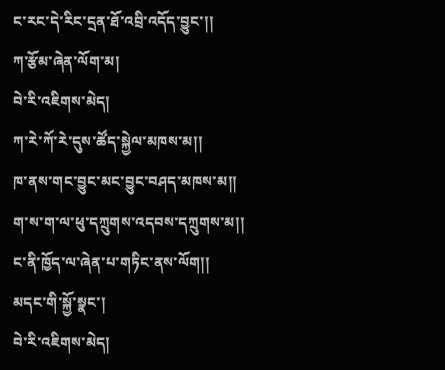ང་རང་དེ་རིང་དྲན་ཐོ་འབྲི་འདོད་བྱུང་།།
ཀ་རྩོམ་ཞེན་ལོག་མ།
བེ་རི་འཇིགས་མེད།
ཀ་རེ་ཀོ་རེ་དུས་ཚོད་སྐྱེལ་མཁས་མ།།
ཁ་ནས་གང་བྱུང་མང་བྱུང་བཤད་མཁས་མ།།
ག་ས་ག་ལ་ཕུ་དཀྲུགས་འདབས་དཀྲུགས་མ།།
ང་ནི་ཁྱོད་ལ་ཞེན་པ་གཏིང་ནས་ལོག།།
མདང་གི་སྐྱོ་སྣང་།
བེ་རི་འཇིགས་མེད།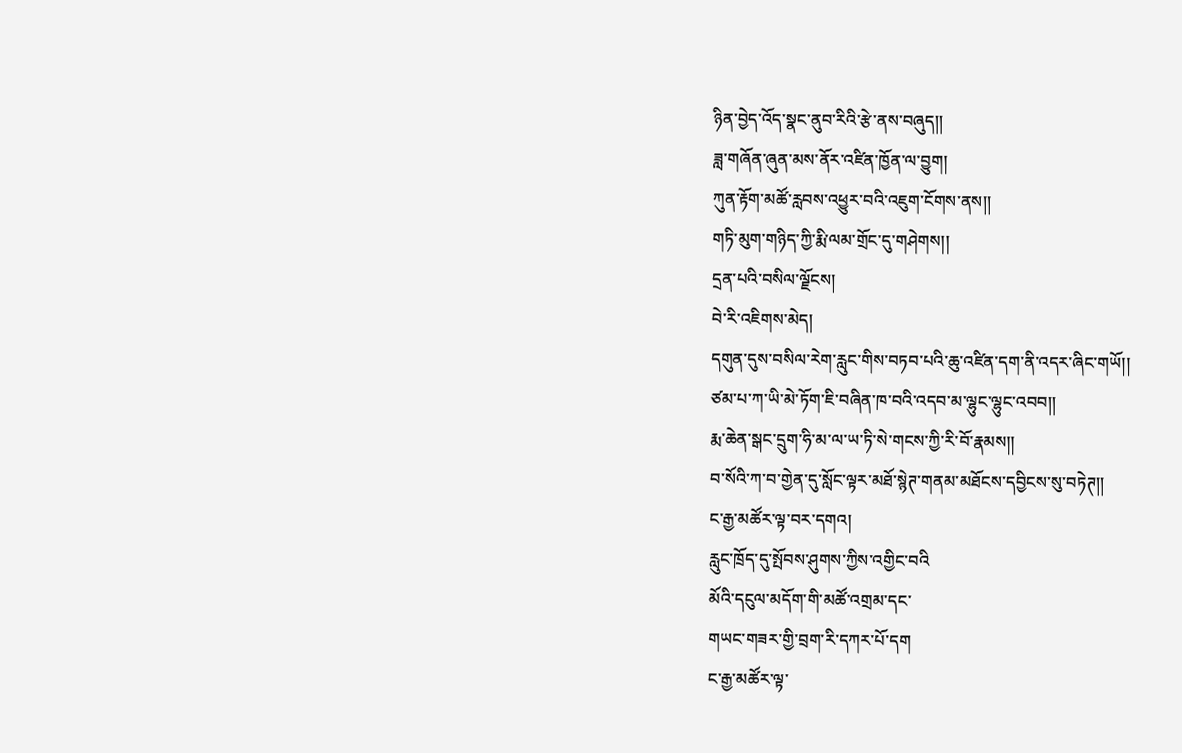ཉིན་བྱེད་འོད་སྣང་ནུབ་རིའི་རྩེ་ནས་བཞུད།།
ཟླ་གཞོན་ཞུན་མས་ནོར་འཛིན་ཁྱོན་ལ་བྱུག།
ཀུན་རྟོག་མཚོ་རླབས་འཕྱུར་བའི་འཇུག་ངོགས་ནས།།
གཏི་མུག་གཉིད་ཀྱི་རྨི་ལམ་གྲོང་དུ་གཤེགས།།
དྲན་པའི་བསིལ་ལྗོངས།
བེ་རི་འཇིགས་མེད།
དགུན་དུས་བསིལ་རེག་རླུང་གིས་བཏབ་པའི་ཆུ་འཛིན་དག་ནི་འདར་ཞིང་གཡོ།།
ཙམ་པ་ཀ་ཡི་མེ་ཏོག་ཇི་བཞིན་ཁ་བའི་འདབ་མ་ལྷུང་ལྷུང་འབབ།།
རྨ་ཆེན་སྒང་དྲུག་ཧི་མ་ལ་ཡ་ཏི་སེ་གངས་ཀྱི་རི་བོ་རྣམས།།
བ་སོའི་ཀ་བ་གྱེན་དུ་སློང་ལྟར་མཐོ་སྙེཊ་གནམ་མཐོངས་དབྱིངས་སུ་བཏེཊ།།
ང་རྒྱ་མཚོར་ལྟ་བར་དགའ།
རླུང་ཁྲོད་དུ་སྤོབས་ཤུགས་ཀྱིས་འགྱིང་བའི
མོའི་དངུལ་མདོག་གི་མཚོ་འགྲམ་དང་
གཡང་གཟར་གྱི་བྲག་རི་དཀར་པོ་དག
ང་རྒྱ་མཚོར་ལྟ་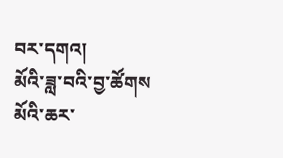བར་དགའ།
མོའི་ཟླ་བའི་བྱ་ཚོགས
མོའི་ཆར་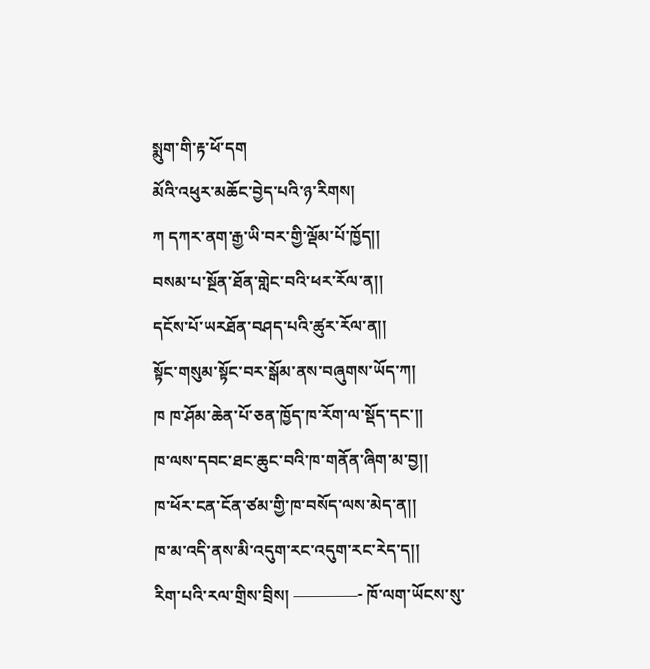སྨུག་གི་རྟ་ཕོ་དག
མོའི་འཕུར་མཆོང་བྱེད་པའི་ཉ་རིགས།
ཀ དཀར་ནག་རྒྱ་ཡི་བར་གྱི་ལྡོམ་པོ་ཁྱོད།།
བསམ་པ་སྔོན་ཐོན་གླེང་བའི་ཕར་རོལ་ན།།
དངོས་པོ་ཡརཐོན་བཤད་པའི་ཚུར་རོལ་ན།།
སྟོང་གསུམ་སྟོང་བར་སྒོམ་ནས་བཞུགས་ཡོད་ཀ།
ཁ ཁ་ཤོམ་ཆེན་པོ་ཅན་ཁྱོད་ཁ་རོག་ལ་སྡོད་དང་།།
ཁ་ལས་དབང་ཐང་ཆུང་བའི་ཁ་གནོན་ཞིག་མ་བྱ།།
ཁ་ཕོར་ངན་ངོན་ཙམ་གྱི་ཁ་བསོད་ལས་མེད་ན།།
ཁ་མ་འདི་ནས་མི་འདུག་རང་འདུག་རང་རེད་ད།།
རིག་པའི་རལ་གྲིས་བྲིས། ————- ཁོ་ལག་ཡོངས་སུ་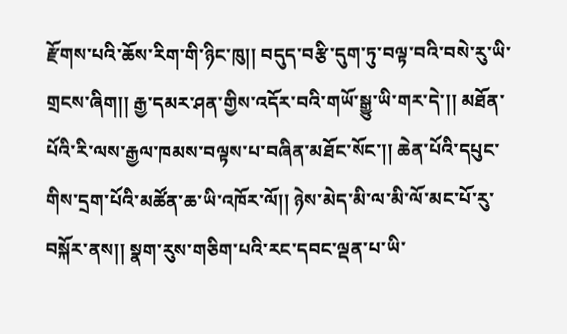རྫོགས་པའི་ཆོས་རིག་གི་ཉིང་ཁུ།། བདུད་བརྩི་དུག་ཏུ་བལྟ་བའི་བསེ་རུ་ཡི་གྲངས་ཞིག།། རྒྱ་དམར་ཤན་གྱིས་འདོར་བའི་གཡོ་སྒྱུ་ཡི་གར་དེ་།། མཐོན་པོའི་རི་ལས་རྒྱལ་ཁམས་བལྟས་པ་བཞིན་མཐོང་སོང་།། ཆེན་པོའི་དཔུང་གིས་དྲག་པོའི་མཚོན་ཆ་ཡི་འཁོར་ལོ།། ཉེས་མེད་མི་ལ་མི་ལོ་མང་པོ་རུ་བསྐོར་ནས།། སྣག་རུས་གཅིག་པའི་རང་དབང་ལྡན་པ་ཡི་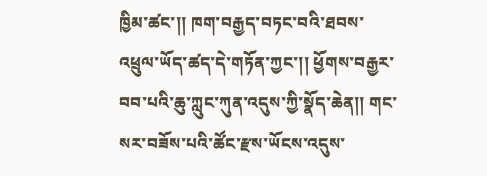ཁྱིམ་ཚང་།། ཁག་བརྒྱད་བཏང་བའི་ཐབས་འཕྲུལ་ཡོད་ཚད་དེ་གཏོན་ཀྱང་།། ཕྱོགས་བརྒྱར་བབ་པའི་ཆུ་ཀླུང་ཀུན་འདུས་ཀྱི་སྣོད་ཆེན།། གང་སར་བཟོས་པའི་ཚོང་རྫས་ཡོངས་འདུས་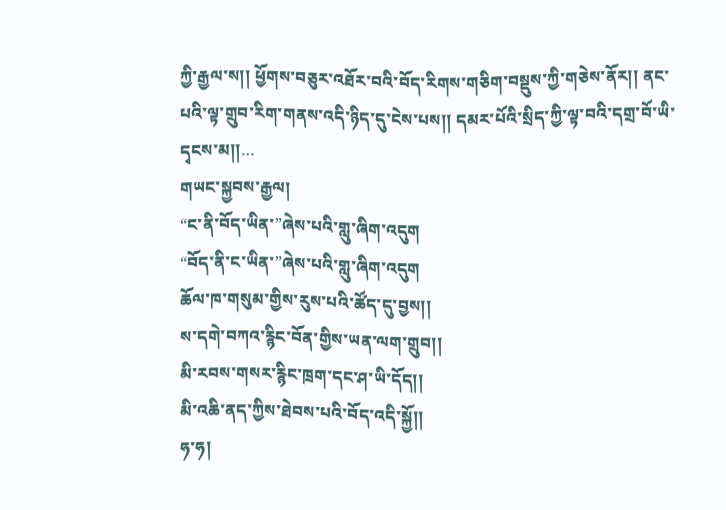ཀྱི་རྒྱལ་ས།། ཕྱོགས་བཅུར་འཐོར་བའི་བོད་རིགས་གཅིག་བསྡུས་ཀྱི་གཅེས་ནོར།། ནང་པའི་ལྟ་གྲུབ་རིག་གནས་འདི་ཉིད་དུ་ངེས་པས།། དམར་པོའི་སྲིད་ཀྱི་ལྟ་བའི་དགྲ་བོ་ཡི་དྭངས་མ།།…
གཡང་སྐྱབས་རྒྱལ།
“ང་ནི་བོད་ཡིན་”ཞེས་པའི་གླུ་ཞིག་འདུག
“བོད་ནི་ང་ཡིན་”ཞེས་པའི་གླུ་ཞིག་འདུག
ཆོལ་ཁ་གསུམ་གྱིས་རུས་པའི་ཚོད་དུ་བྱས།།
ས་དགེ་བཀའ་རྙིང་བོན་གྱིས་ཡན་ལག་གྲུབ།།
མི་རབས་གསར་རྙིང་ཁྲག་དང་ཤ་ཡི་དོད།།
མི་འཆི་ནད་ཀྱིས་ཐེབས་པའི་བོད་འདི་སྐྱོ།།
ཧ་ཧ།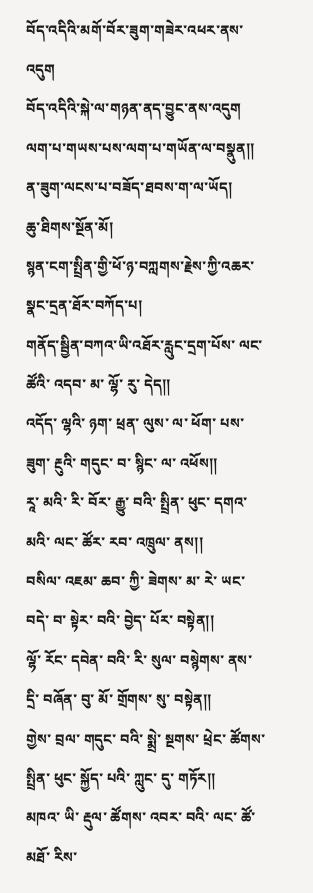བོད་འདིའི་མགོ་བོར་ཟུག་གཟེར་འཕར་ནས་འདུག
བོད་འདིའི་སྐེ་ལ་གཉན་ནད་བྱུང་ནས་འདུག
ལག་པ་གཡས་པས་ལག་པ་གཡོན་ལ་བསྣུན།།
ན་ཟུག་ལངས་པ་བཟོད་ཐབས་ག་ལ་ཡོད།
ཆུ་ཐིགས་སྔོན་མོ།
སྙན་ངག་སྤྲིན་གྱི་ཕོ་ཉ་བཀླགས་རྗེས་ཀྱི་འཆར་སྣང་དྲན་ཐོར་བཀོད་པ།
གནོད་སྦྱིན་བཀའ་ཡི་འཐོར་རླུང་དྲག་པོས་ ལང་ ཚོའི་ འདབ་ མ་ ལྷོ་ རུ་ དེད།།
འདོད་ ལྷའི་ ཉག་ ཕྲན་ ལུས་ ལ་ ཕོག་ པས་ ཟུག་ རྔུའི་ གདུང་ བ་ སྙིང་ ལ་ འཕོས།།
རཱ་ མའི་ རི་ བོར་ རྒྱུ་ བའི་ སྤྲིན་ ཕུང་ དགའ་ མའི་ ལང་ ཚོར་ རབ་ འཁྲུལ་ ནས།།
བསིལ་ འཇམ་ ཆབ་ ཀྱི་ ཟེགས་ མ་ རེ་ ཡང་ བདེ་ བ་ སྟེར་ བའི་ བྱེད་ པོར་ བསྟེན།།
ལྷོ་ རོང་ དབེན་ བའི་ རི་ སུལ་ བསྙེགས་ ནས་ དྲི་ བཞོན་ བུ་ མོ་ གྲོགས་ སུ་ བསྟེན།།
གྱེས་ བྲལ་ གདུང་ བའི་ སྨྲེ་ སྔགས་ ཕྲེང་ ཚོགས་ སྤྲིན་ ཕུང་ སྐྱོད་ པའི་ ཀླུང་ དུ་ གཏོར།།
མཁའ་ ཡི་ རྡུལ་ ཚོགས་ འབར་ བའི་ ལང་ ཚོ་ མཐོ་ རིས་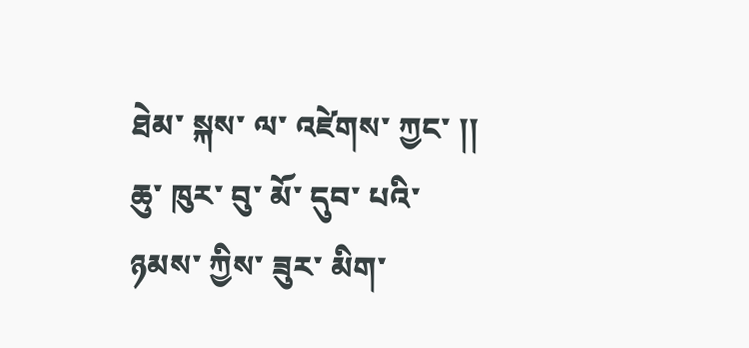ཐེམ་ སྐས་ ལ་ འཛེགས་ ཀྱང་ །།
ཆུ་ ཁུར་ བུ་ མོ་ དུབ་ པའི་ ཉམས་ ཀྱིས་ ཟུར་ མིག་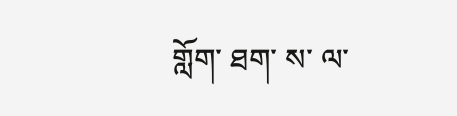གློག་ ཐག་ ས་ ལ་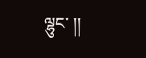ལྷུང་ །།